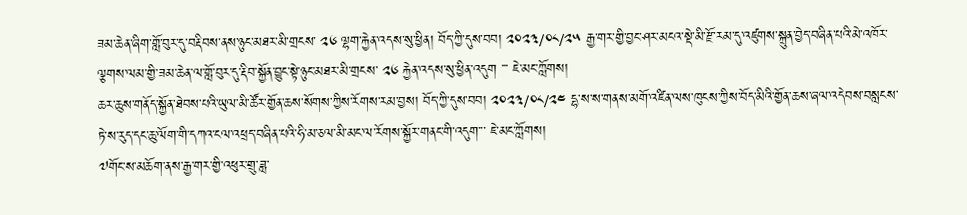ཟམ་ཆེན་ཞིག་གློ་བུར་དུ་བརྡིབས་ནས་ཉུང་མཐར་མི་གྲངས་ ༢༦ ལྷག་རྐྱེན་འདས་སུ་ཕྱིན། བོད་ཀྱི་དུས་བབ། ༢༠༢༣/༠༨/༢༥ རྒྱ་གར་གྱི་བྱང་ཤར་མངའ་སྡེ་མི་རྫོ་རམ་དུ་འཛུགས་སྐྲུན་བྱེད་བཞིན་པའི་མེ་འཁོར་ལྕགས་ལམ་གྱི་ཟམ་ཆེན་ལ་གློ་བུར་དུ་རྡིབ་སྐྱོན་བྱུང་སྟེ་ཉུང་མཐར་མི་གྲངས་ ༢༦ རྐྱེན་འདས་སུ་ཕྱིན་འདུག ་་་ ཇེ་མང་ཀློགས།
ཆར་ཆུས་གནོད་སྐྱོན་ཐེབས་པའི་ཡུལ་མི་ཚོར་གྱོན་ཆས་སོགས་ཀྱིས་རོགས་རམ་བྱས། བོད་ཀྱི་དུས་བབ། ༢༠༢༣/༠༨/༢༤ དྷ་ས་ས་གནས་མགོ་འཛིན་ལས་ཁུངས་ཀྱིས་བོད་མིའི་གྱོན་ཆས་ཞལ་འདེབས་བསླངས་ཏེ་ས་རུད་དང་ཆུ་ལོག་གི་དཀའ་ངལ་འཕྲད་བཞིན་པའི་ཧི་མ་ཅལ་མི་མང་ལ་རོགས་སྐྱོར་གནང་གི་འདུག་་་ ཇེ་མང་ཀློགས།
༧གོང་ས་མཆོག་ནས་རྒྱ་གར་གྱི་འཕུར་གྲུ་ཟླ་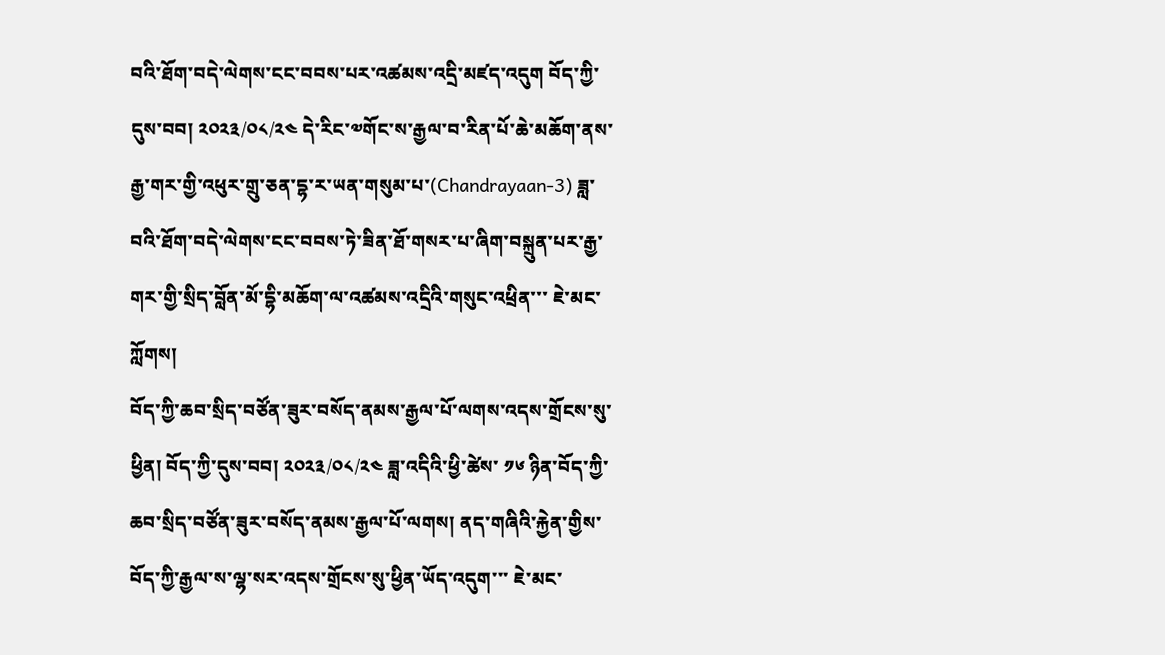བའི་ཐོག་བདེ་ལེགས་ངང་བབས་པར་འཚམས་འདྲི་མཛད་འདུག བོད་ཀྱི་དུས་བབ། ༢༠༢༣/༠༨/༢༤ དེ་རིང་༧གོང་ས་རྒྱལ་བ་རིན་པོ་ཆེ་མཆོག་ནས་རྒྱ་གར་གྱི་འཕུར་གྲུ་ཅན་དྷ་ར་ཡན་གསུམ་པ་(Chandrayaan-3) ཟླ་བའི་ཐོག་བདེ་ལེགས་ངང་བབས་ཏེ་ཟིན་ཐོ་གསར་པ་ཞིག་བསྐྲུན་པར་རྒྱ་གར་གྱི་སྲིད་བློན་མོ་དྷི་མཆོག་ལ་འཚམས་འདྲིའི་གསུང་འཕྲིན་་་ ཇེ་མང་ཀློགས།
བོད་ཀྱི་ཆབ་སྲིད་བཙོན་ཟུར་བསོད་ནམས་རྒྱལ་པོ་ལགས་འདས་གྲོངས་སུ་ཕྱིན། བོད་ཀྱི་དུས་བབ། ༢༠༢༣/༠༨/༢༤ ཟླ་འདིའི་ཕྱི་ཚེས་ ༡༦ ཉིན་བོད་ཀྱི་ཆབ་སྲིད་བཙོན་ཟུར་བསོད་ནམས་རྒྱལ་པོ་ལགས། ནད་གཞིའི་རྐྱེན་གྱིས་བོད་ཀྱི་རྒྱལ་ས་ལྷ་སར་འདས་གྲོངས་སུ་ཕྱིན་ཡོད་འདུག་་་ ཇེ་མང་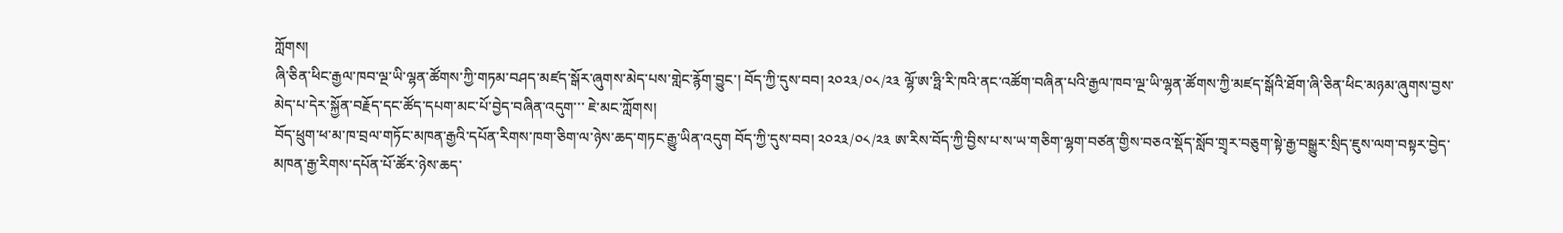ཀློགས།
ཞི་ཅིན་ཕིང་རྒྱལ་ཁབ་ལྔ་ཡི་ལྷན་ཚོགས་ཀྱི་གཏམ་བཤད་མཛད་སྒོར་ཞུགས་མེད་པས་གླེང་རྙོག་བྱུང་། བོད་ཀྱི་དུས་བབ། ༢༠༢༣/༠༨/༢༣ ལྷོ་ཨ་ཧྥི་རི་ཁའི་ནང་འཚོག་བཞིན་པའི་རྒྱལ་ཁབ་ལྔ་ཡི་ལྷན་ཚོགས་ཀྱི་མཛད་སྒོའི་ཐོག་ཞི་ཅིན་ཕིང་མཉམ་ཞུགས་བྱས་མེད་པ་དེར་སྐྱོན་བརྗོད་དང་ཚོད་དཔག་མང་པོ་བྱེད་བཞིན་འདུག་་་ ཇེ་མང་ཀློགས།
བོད་ཕྲུག་ཕ་མ་ཁ་བྲལ་གཏོང་མཁན་རྒྱའི་དཔོན་རིགས་ཁག་ཅིག་ལ་ཉེས་ཆད་གཏང་རྒྱུ་ཡིན་འདུག བོད་ཀྱི་དུས་བབ། ༢༠༢༣/༠༨/༢༣ ཨ་རིས་བོད་ཀྱི་བྱིས་པ་ས་ཡ་གཅིག་ལྷག་བཙན་གྱིས་བཅའ་སྡོད་སློབ་གྲྭར་བཅུག་སྟེ་རྒྱ་བསྒྱུར་སྲིད་ཇུས་ལག་བསྟར་བྱེད་མཁན་རྒྱ་རིགས་དཔོན་པོ་ཚོར་ཉེས་ཆད་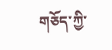གཅོད་ཀྱི་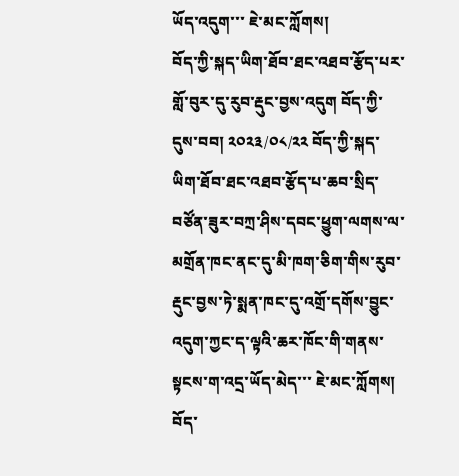ཡོད་འདུག་་་ ཇེ་མང་ཀློགས།
བོད་ཀྱི་སྐད་ཡིག་ཐོབ་ཐང་འཐབ་རྩོད་པར་གློ་བུར་དུ་རུབ་རྡུང་བྱས་འདུག བོད་ཀྱི་དུས་བབ། ༢༠༢༣/༠༨/༢༢ བོད་ཀྱི་སྐད་ཡིག་ཐོབ་ཐང་འཐབ་རྩོད་པ་ཆབ་སྲིད་བཙོན་ཟུར་བཀྲ་ཤིས་དབང་ཕྱུག་ལགས་ལ་མགྲོན་ཁང་ནང་དུ་མི་ཁག་ཅིག་གིས་རུབ་རྡུང་བྱས་ཏེ་སྨན་ཁང་དུ་འགྲོ་དགོས་བྱུང་འདུག་ཀྱང་ད་ལྟའི་ཆར་ཁོང་གི་གནས་སྟངས་ག་འདྲ་ཡོད་མེད་་་ ཇེ་མང་ཀློགས།
བོད་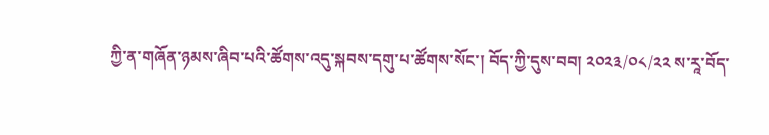ཀྱི་ན་གཞོན་ཉམས་ཞིབ་པའི་ཚོགས་འདུ་སྐབས་དགུ་པ་ཚོགས་སོང་། བོད་ཀྱི་དུས་བབ། ༢༠༢༣/༠༨/༢༢ ས་རཱ་བོད་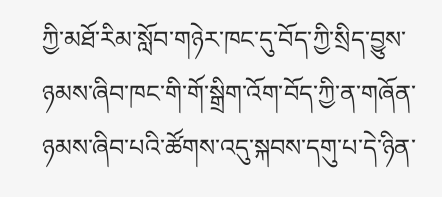ཀྱི་མཐོ་རིམ་སློབ་གཉེར་ཁང་དུ་བོད་ཀྱི་སྲིད་བྱུས་ཉམས་ཞིབ་ཁང་གི་གོ་སྒྲིག་འོག་བོད་ཀྱི་ན་གཞོན་ཉམས་ཞིབ་པའི་ཚོགས་འདུ་སྐབས་དགུ་པ་དེ་ཉིན་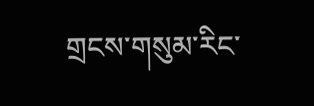གྲངས་གསུམ་རིང་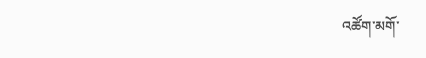འཚོག་མགོ་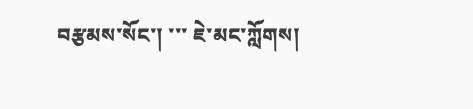བརྩམས་སོང་། ་་་ ཇེ་མང་ཀློགས།